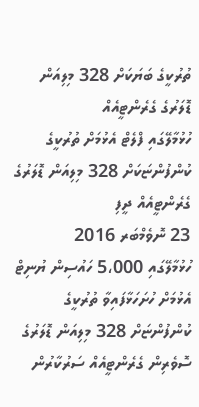ތުރުކީގެ ބަޔަކަށް 328 މިލިއަން ޑޮލަރުގެ ގެރެންޓީއެއް
ހުޅުމާލޭގައި ފްލެޓް އެޅުމަށް ތުރުކީގެ ކުންފުންޏަކަށް 328 މިލިއަން ޑޮލަރުގެ ގެރެންޓީއެއް ދީފި
23 ނޮވެމްބަރ 2016
ހުޅުމާލޭގައި 5،000 ހައުސިން ޔުނިޓް އެޅުމަށް ހުށަހަޅާފައިވާ ތުރުކީގެ ކުންފުންޏަށް 328 މިލިއަން ޑޮލަރުގެ ސޮވެރިން ގެރެންޓީއެއް ސަރުކާރުން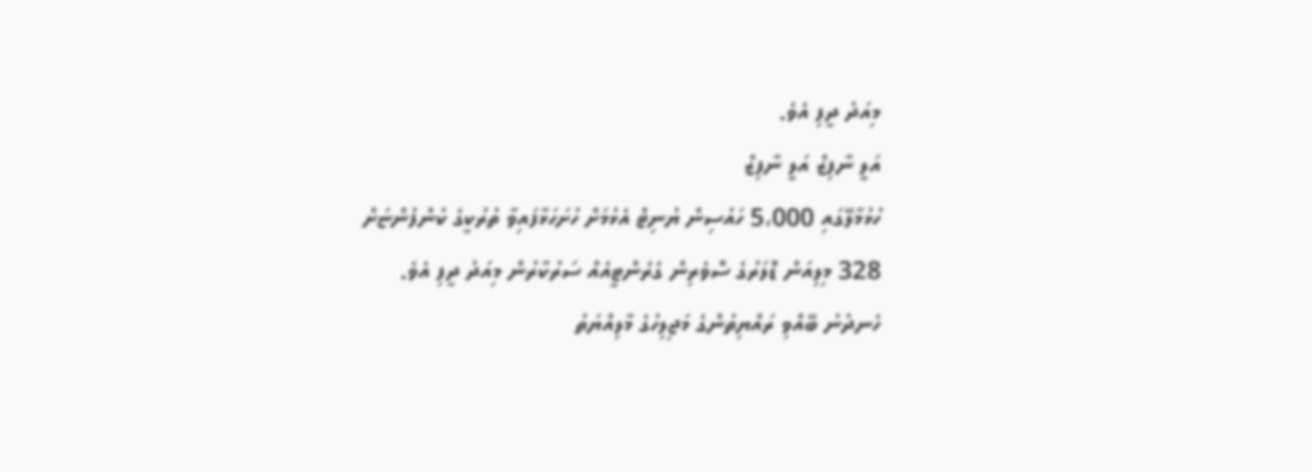މިއަދު ދީފި އެވެ.
އަލީ ނާފިޒް އަލީ ނާފިޒް
ހުޅުމާލޭގައި 5،000 ހައުސިން ޔުނިޓް އެޅުމަށް ހުށަހަޅާފައިވާ ތުރުކީގެ ކުންފުންޏަށް 328 މިލިއަން ޑޮލަރުގެ ސޮވެރިން ގެރެންޓީއެއް ސަރުކާރުން މިއަދު ދީފި އެވެ.
ހެނދުނު ބޭއްވި ރައްޔިތުންގެ މަޖިލިހުގެ މާލިއްޔަތު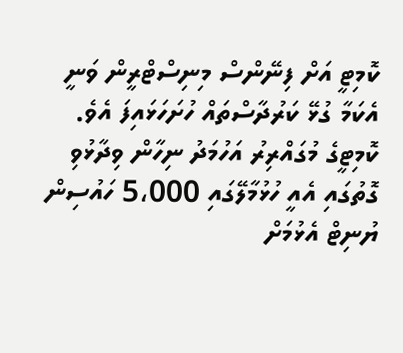ކޮމިޓީ އަށް ފިނޭންސް މިނިސްޓްރީން ވަނީ އެކަމާ ގުޅޭ ކަރުދާސްތައް ހުށަހަޅައިފަ އެވެ. ކޮމިޓީގެ މުގައްރިރު އަހުމަދު ނިހާން ވިދާޅުވި ގޮތުގައި އެއީ ހުޅުމާލޭގައި 5،000 ހައުސިން ޔުނިޓް އެޅުމަށް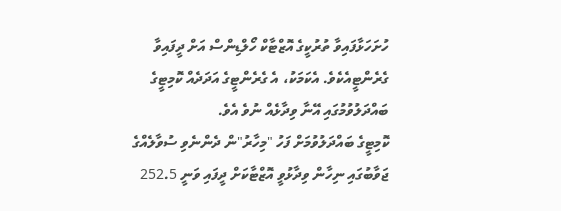ހުށަހަޅާފައިވާ ތުރުކީގެ އޮޒްޓާކް ހޯލްޑިންސް އަށް ދީފައިވާ ގެރެންޓީއެކެވެ. އެކަމަކު، އެ ގެރެންޓީގެ އަދަދެއް ކޮމިޓީގެ ބައްދަލުވުމުގައި އޭނާ ވިދާޅެއް ނުވެ އެވެ.
ކޮމިޓީގެ ބައްދަލުވުމަށް ފަހު "މިހާރު"ން ދެންނެވި ސުވާލެއްގެ ޖަވާބުގައި ނިހާން ވިދާޅުވީ އޮޒްޓާކަށް ދީފައި ވަނީ 252.5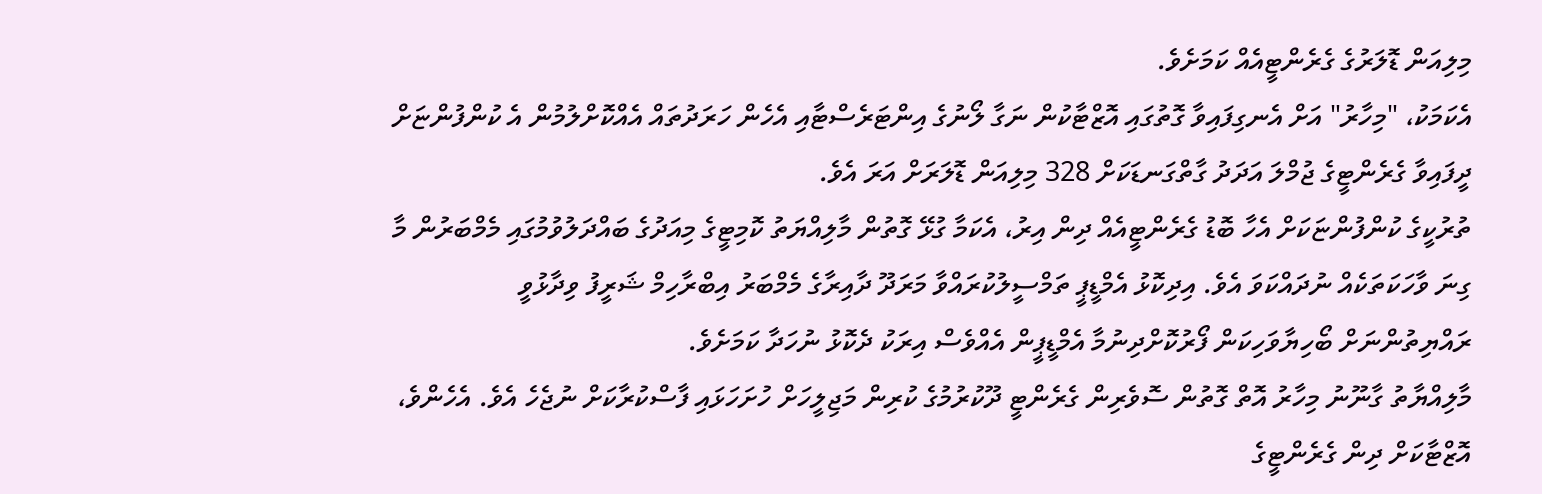މިލިއަން ޑޮލަރުގެ ގެރެންޓީއެއް ކަމަށެވެ.
އެކަމަކު، "މިހާރު" އަށް އެނގިފައިވާ ގޮތުގައި އޮޒްޓާކުން ނަގާ ލޯނުގެ އިންޓަރެސްޓާއި އެހެން ހަރަދުތައް އެއްކޮށްލުމުން އެ ކުންފުންޏަށް ދީފައިވާ ގެރެންޓީގެ ޖުމްލަ އަދަދު ގާތްގަނޑަކަށް 328 މިލިއަން ޑޮލަރަށް އަރަ އެވެ.
ތުރުކީގެ ކުންފުންޏަކަށް އެހާ ބޮޑު ގެރެންޓީއެއް ދިން އިރު، އެކަމާ ގުޅޭ ގޮތުން މާލިއްޔަތު ކޮމިޓީގެ މިއަދުގެ ބައްދަލުވުމުގައި މެމްބަރުން މާ ގިނަ ވާހަކަތަކެއް ނުދައްކަވަ އެވެ. އިދިކޮޅު އެމްޑީޕީ ތަމްސީލުކުރައްވާ މަރަދޫ ދާއިރާގެ މެމްބަރު އިބްރާހިމް ޝަރީފު ވިދާޅުވީ ރައްޔިތުންނަށް ބޯހިޔާވަހިކަން ފޯރުކޮށްދިނުމާ އެމްޑީޕީން އެއްވެސް އިރަކު ދެކޮޅު ނުހަދާ ކަމަށެވެ.
މާލިއްޔާތު ގާނޫނު މިހާރު އޮތް ގޮތުން ސޮވެރިން ގެރެންޓީ ދޫކުރުމުގެ ކުރިން މަޖިލީހަށް ހުށަހަޅައި ފާސްކުރާކަށް ނުޖެހެ އެވެ. އެހެންވެ، އޮޒްޓާކަށް ދިން ގެރެންޓީގެ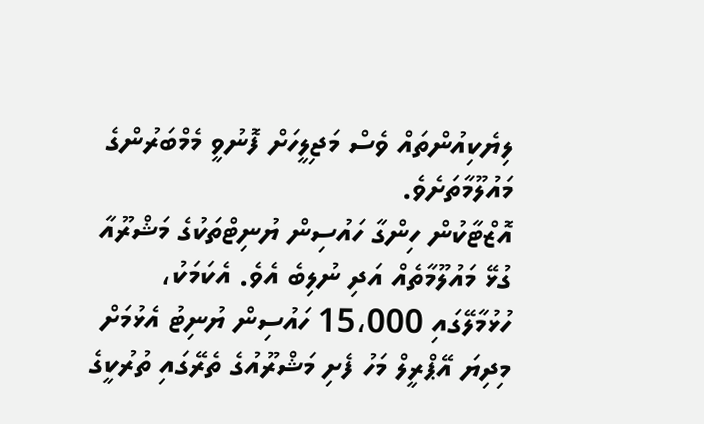ލިޔެކިއުންތައް ވެސް މަޖިލީހަށް ފޮނުވީ މެމްބަރުންގެ މައުލޫމާތަށެވެ.
އޮޒްޓާކުން ހިންގާ ހައުސިން ޔުނިޓްތަކުގެ މަޝްރޫއާ ގުޅޭ މައުލޫމާތެއް އަދި ނުލިބެ އެވެ. އެކަމަކު، ހުޅުމާލޭގައި 15،000 ހައުސިން ޔުނިޓު އެޅުމަށް މިދިޔަ އޭޕްރީލް މަހު ފެށި މަޝްރޫއުގެ ތެރޭގައި ތުރުކީގެ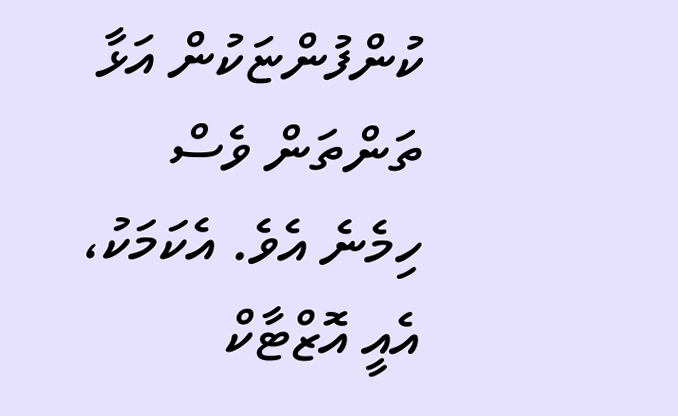ކުންފުންޏަކުން އަޅާ ތަންތަން ވެސް ހިމެނެ އެވެ. އެކަމަކު، އެއީ އޮޒްޓާކް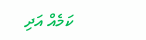ކަމެއް އަދި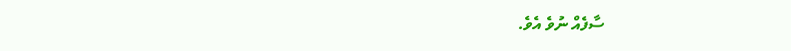ސާފެއް ނުވެ އެވެ.